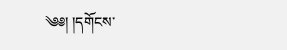༄༅། །དགོངས་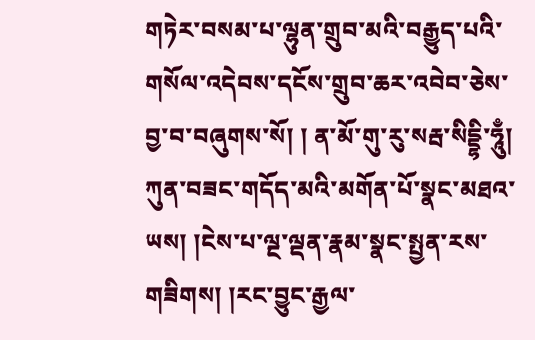གཏེར་བསམ་པ་ལྷུན་གྲུབ་མའི་བརྒྱུད་པའི་གསོལ་འདེབས་དངོས་གྲུབ་ཆར་འབེབ་ཅེས་བྱ་བ་བཞུགས་སོ། ། ན་མོ་གུ་རུ་སརྦ་སིདྡྷི་ཧཱུྃ། ཀུན་བཟང་གདོད་མའི་མགོན་པོ་སྣང་མཐའ་ཡས། །ངེས་པ་ལྔ་ལྡན་རྣམ་སྣང་སྤྱན་རས་གཟིགས། །རང་བྱུང་རྒྱལ་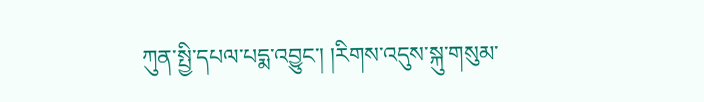ཀུན་སྤྱི་དཔལ་པདྨ་འབྱུང་། །རིགས་འདུས་སྐུ་གསུམ་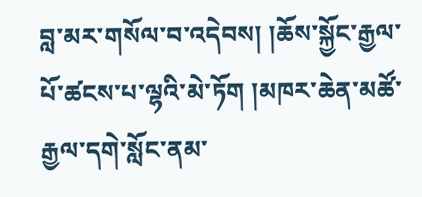བླ་མར་གསོལ་བ་འདེབས། །ཆོས་སྐྱོང་རྒྱལ་པོ་ཚངས་པ་ལྷའི་མེ་ཏོག །མཁར་ཆེན་མཚོ་རྒྱལ་དགེ་སློང་ནམ་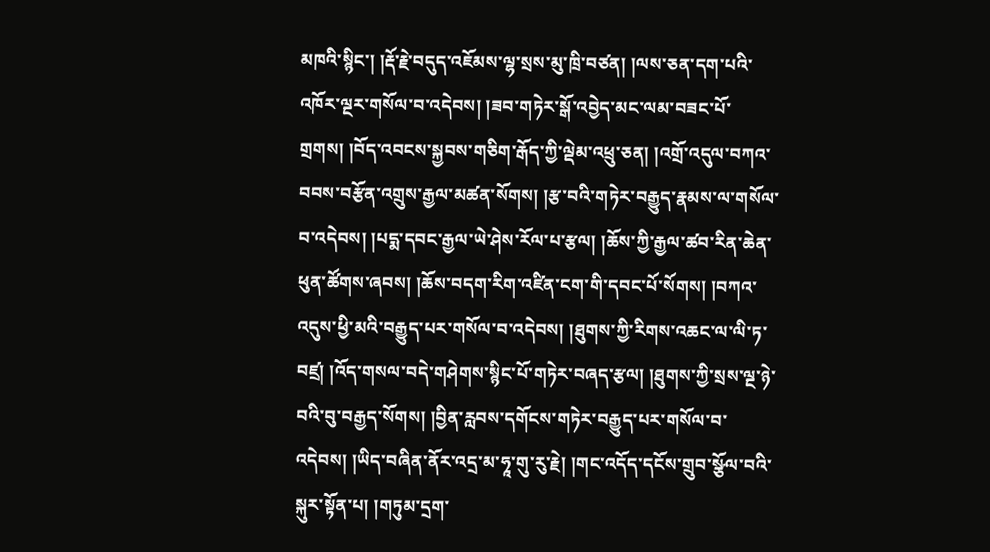མཁའི་སྙིང་། །རྡོ་རྗེ་བདུད་འཇོམས་ལྷ་སྲས་མུ་ཁྲི་བཙན། །ལས་ཅན་དག་པའི་འཁོར་ལྔར་གསོལ་བ་འདེབས། །ཟབ་གཏེར་སྒོ་འབྱེད་མང་ལམ་བཟང་པོ་གྲགས། །བོད་འབངས་སྐྱབས་གཅིག་རྒོད་ཀྱི་ལྡེམ་འཕྲུ་ཅན། །འགྲོ་འདུལ་བཀའ་བབས་བརྩོན་འགྲུས་རྒྱལ་མཚན་སོགས། །རྩ་བའི་གཏེར་བརྒྱུད་རྣམས་ལ་གསོལ་བ་འདེབས། །པདྨ་དབང་རྒྱལ་ཡེ་ཤེས་རོལ་པ་རྩལ། །ཆོས་ཀྱི་རྒྱལ་ཚབ་རིན་ཆེན་ཕུན་ཚོགས་ཞབས། །ཆོས་བདག་རིག་འཛིན་ངག་གི་དབང་པོ་སོགས། །བཀའ་འདུས་ཕྱི་མའི་བརྒྱུད་པར་གསོལ་བ་འདེབས། །ཐུགས་ཀྱི་རིགས་འཆང་ལ་ལི་ཏ་བཛྲ། །འོད་གསལ་བདེ་གཤེགས་སྙིང་པོ་གཏེར་བཞད་རྩལ། །ཐུགས་ཀྱི་སྲས་ལྔ་ཉེ་བའི་བུ་བརྒྱད་སོགས། །བྱིན་རླབས་དགོངས་གཏེར་བརྒྱུད་པར་གསོལ་བ་འདེབས། །ཡིད་བཞིན་ནོར་འདྲ་མ་ཧཱ་གུ་རུ་རྗེ། །གང་འདོད་དངོས་གྲུབ་སྩོལ་བའི་སྐུར་སྟོན་པ། །གཏུམ་དྲག་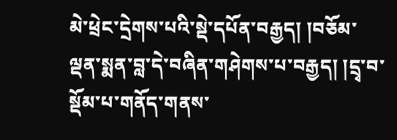མེ་ཕྲེང་དྲེགས་པའི་སྡེ་དཔོན་བརྒྱད། །བཅོམ་ལྡན་སྨན་བླ་དེ་བཞིན་གཤེགས་པ་བརྒྱད། །དྲྭ་བ་སྡོམ་པ་གནོད་གནས་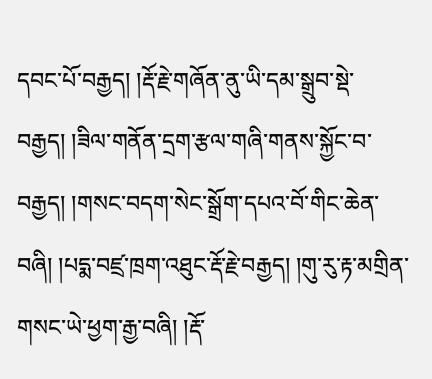དབང་པོ་བརྒྱད། །རྡོ་རྗེ་གཞོན་ནུ་ཡི་དམ་སྒྲུབ་སྡེ་བརྒྱད། །ཟིལ་གནོན་དྲག་རྩལ་གཞི་གནས་སྐྱོང་བ་བརྒྱད། །གསང་བདག་སེང་སྒྲོག་དཔའ་བོ་གིང་ཆེན་བཞི། །པདྨ་བཛྲ་ཁྲག་འཐུང་རྡོ་རྗེ་བརྒྱད། །གུ་རུ་རྟ་མགྲིན་གསང་ཡེ་ཕྱག་རྒྱ་བཞི། །རྡོ་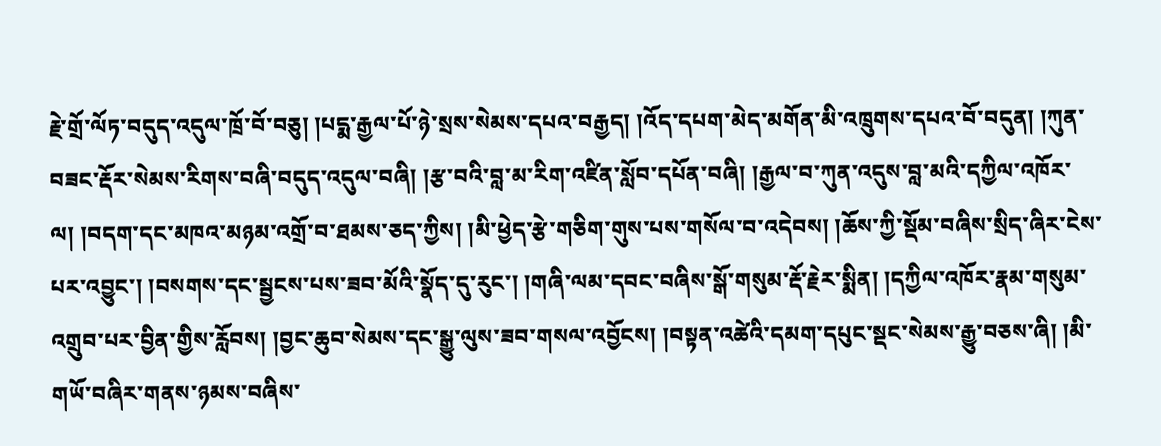རྗེ་གྲོ་ལོཏ་བདུད་འདུལ་ཁྲོ་བོ་བཅུ། །པདྨ་རྒྱལ་པོ་ཉེ་སྲས་སེམས་དཔའ་བརྒྱད། །འོད་དཔག་མེད་མགོན་མི་འཁྲུགས་དཔའ་བོ་བདུན། །ཀུན་བཟང་རྡོར་སེམས་རིགས་བཞི་བདུད་འདུལ་བཞི། །རྩ་བའི་བླ་མ་རིག་འཛིན་སློབ་དཔོན་བཞི། །རྒྱལ་བ་ཀུན་འདུས་བླ་མའི་དཀྱིལ་འཁོར་ལ། །བདག་དང་མཁའ་མཉམ་འགྲོ་བ་ཐམས་ཅད་ཀྱིས། །མི་ཕྱེད་རྩེ་གཅིག་གུས་པས་གསོལ་བ་འདེབས། །ཆོས་ཀྱི་སྡོམ་བཞིས་སྲིད་ཞིར་ངེས་པར་འབྱུང་། །བསགས་དང་སྦྱངས་པས་ཟབ་མོའི་སྣོད་དུ་རུང་། །གཞི་ལམ་དབང་བཞིས་སྒོ་གསུམ་རྡོ་རྗེར་སྨིན། །དཀྱིལ་འཁོར་རྣམ་གསུམ་འགྲུབ་པར་བྱིན་གྱིས་རློབས། །བྱང་ཆུབ་སེམས་དང་སྒྱུ་ལུས་ཟབ་གསལ་འབྱོངས། །བསྟན་འཚེའི་དམག་དཔུང་སྡང་སེམས་རྒྱུ་བཅས་ཞི། །མི་གཡོ་བཞིར་གནས་ཉམས་བཞིས་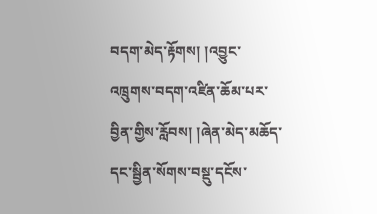བདག་མེད་རྟོགས། །འབྱུང་འཁྲུགས་བདག་འཛིན་ཆོམ་པར་བྱིན་གྱིས་རློབས། །ཞེན་མེད་མཆོད་དང་སྦྱིན་སོགས་བསྡུ་དངོས་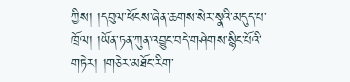ཀྱིས། །དབུལ་ཕོངས་ཞེན་ཆགས་སེར་སྣའི་མདུད་པ་ཁྲོལ། །ཡོན་ཏན་ཀུན་འབྱུང་བདེ་གཤེགས་སྙིང་པོའི་གཏེར། །གཅེར་མཐོང་རིག་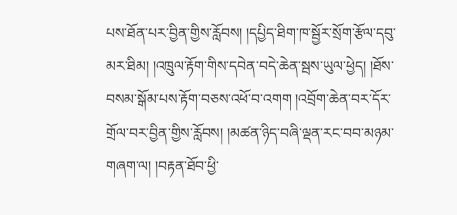པས་ཐོན་པར་བྱིན་གྱིས་རློབས། །དཔྱིད་ཐིག་ཁ་སྦྱོར་སྲོག་རྩོལ་དབུ་མར་ཐིམ། །འཁྲུལ་རྟོག་གིས་དབེན་བདེ་ཆེན་སྦས་ཡུལ་ཕྱེད། །ཐོས་བསམ་སྒོམ་པས་རྟོག་བཅས་འཕོ་བ་འགག །འབྲོག་ཆེན་བར་དོར་གྲོལ་བར་བྱིན་གྱིས་རློབས། །མཚན་ཉིད་བཞི་ལྡན་རང་བབ་མཉམ་གཞག་ལ། །བརྟན་ཐོབ་ཕྱི་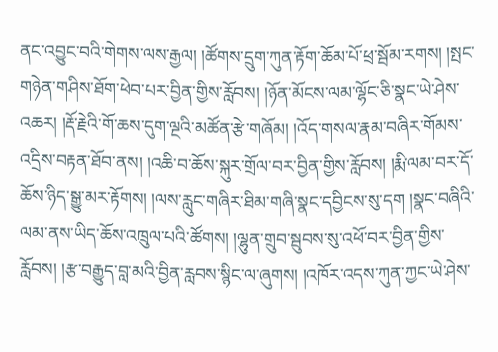ནང་འབྱུང་བའི་གེགས་ལས་རྒྱལ། །ཚོགས་དྲུག་ཀུན་རྟོག་ཆོམ་པོ་ཕྲ་སྦོམ་རགས། །སྤང་གཉེན་གཤིས་ཐོག་ཕེབ་པར་བྱིན་གྱིས་རློབས། །ཉོན་མོངས་ལམ་ལྷོང་ཅི་སྣང་ཡེ་ཤེས་འཆར། །རྡོ་རྗེའི་གོ་ཆས་དུག་ལྔའི་མཚོན་རྩེ་གཞོམ། །འོད་གསལ་རྣམ་བཞིར་གོམས་འདྲིས་བརྟན་ཐོབ་ནས། །འཆི་བ་ཆོས་སྐུར་གྲོལ་བར་བྱིན་གྱིས་རློབས། །རྨི་ལམ་བར་དོ་ཆོས་ཉིད་སྒྱུ་མར་རྟོགས། །ལས་རླུང་གཞིར་ཐིམ་གཞི་སྣང་དབྱིངས་སུ་དག །སྣང་བཞིའི་ལམ་ནས་ཡིད་ཆོས་འཁྲུལ་པའི་ཚོགས། །ལྷུན་གྲུབ་སྦུབས་སུ་འཕོ་བར་བྱིན་གྱིས་རློབས། །རྩ་བརྒྱུད་བླ་མའི་བྱིན་རླབས་སྙིང་ལ་ཞུགས། །འཁོར་འདས་ཀུན་ཀྱང་ཡེ་ཤེས་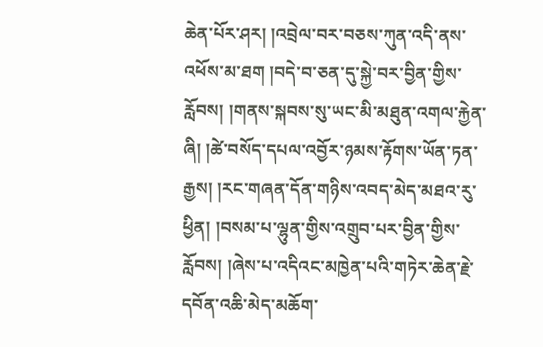ཆེན་པོར་ཤར། །འབྲེལ་བར་བཅས་ཀུན་འདི་ནས་འཕོས་མ་ཐག །བདེ་བ་ཅན་དུ་སྐྱེ་བར་བྱིན་གྱིས་རློབས། །གནས་སྐབས་སུ་ཡང་མི་མཐུན་འགལ་རྐྱེན་ཞི། །ཚེ་བསོད་དཔལ་འབྱོར་ཉམས་རྟོགས་ཡོན་ཏན་རྒྱས། །རང་གཞན་དོན་གཉིས་འབད་མེད་མཐའ་རུ་ཕྱིན། །བསམ་པ་ལྷུན་གྱིས་འགྲུབ་པར་བྱིན་གྱིས་རློབས། །ཞེས་པ་འདིའང་མཁྱེན་པའི་གཏེར་ཆེན་རྗེ་དབོན་འཆི་མེད་མཆོག་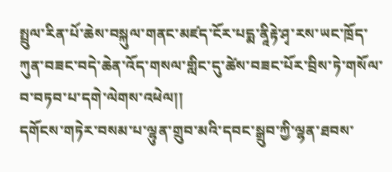སྤྲུལ་རིན་པོ་ཆེས་བསྐུལ་གནང་མཛད་ངོར་པདྨ་ནཱིརྟེ་ཤྭ་རས་ཡང་ཁྲོད་ཀུན་བཟང་བདེ་ཆེན་འོད་གསལ་གླིང་དུ་ཚེས་བཟང་པོར་བྲིས་ཏེ་གསོལ་བ་བཏབ་པ་དགེ་ལེགས་འཕེལ།།
དགོངས་གཏེར་བསམ་པ་ལྷུན་གྲུབ་མའི་དབང་སྒྲུབ་ཀྱི་ལྷན་ཐབས་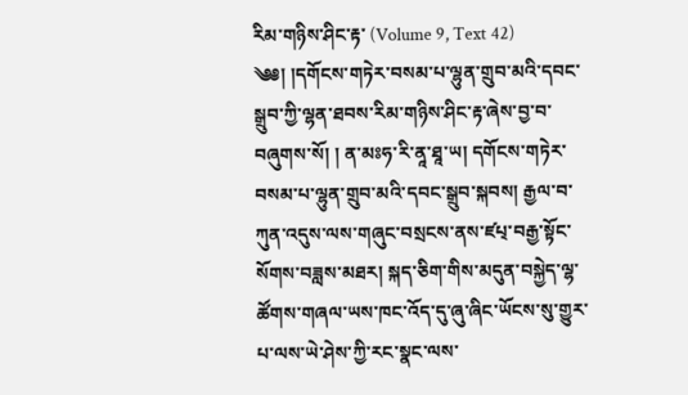རིམ་གཉིས་ཤིང་རྟ་ (Volume 9, Text 42)
༄༅། །དགོངས་གཏེར་བསམ་པ་ལྷུན་གྲུབ་མའི་དབང་སྒྲུབ་ཀྱི་ལྷན་ཐབས་རིམ་གཉིས་ཤིང་རྟ་ཞེས་བྱ་བ་བཞུགས་སོ། ། ན་མཿཧ་རི་ནཱ་ཐཱ་ཡ། དགོངས་གཏེར་བསམ་པ་ལྷུན་གྲུབ་མའི་དབང་སྒྲུབ་སྐབས། རྒྱལ་བ་ཀུན་འདུས་ལས་གཞུང་བསྲངས་ནས་ཛཔ྄་བརྒྱ་སྟོང་སོགས་བཟླས་མཐར། སྐད་ཅིག་གིས་མདུན་བསྐྱེད་ལྷ་ཚོགས་གཞལ་ཡས་ཁང་འོད་དུ་ཞུ་ཞིང་ཡོངས་སུ་གྱུར་པ་ལས་ཡེ་ཤེས་ཀྱི་རང་སྣང་ལས་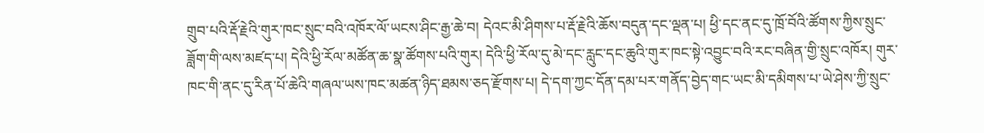གྲུབ་པའི་རྡོ་རྗེའི་གུར་ཁང་སྲུང་བའི་འཁོར་ལོ་ཡངས་ཤིང་རྒྱ་ཆེ་བ། དེའང་མི་ཤིགས་པ་རྡོ་རྗེའི་ཆོས་བདུན་དང་ལྡན་པ། ཕྱི་དང་ནང་དུ་ཁྲོ་བོའི་ཚོགས་ཀྱིས་སྲུང་ཟློག་གི་ལས་མཛད་པ། དེའི་ཕྱི་རོལ་མཚོན་ཆ་སྣ་ཚོགས་པའི་གུར། དེའི་ཕྱི་རོལ་དུ་མེ་དང་རླུང་དང་ཆུའི་གུར་ཁང་སྟེ་འབྱུང་བའི་རང་བཞིན་གྱི་སྲུང་འཁོར། གུར་ཁང་གི་ནང་དུ་རིན་པོ་ཆེའི་གཞལ་ཡས་ཁང་མཚན་ཉིད་ཐམས་ཅད་རྫོགས་པ། དེ་དག་ཀྱང་དོན་དམ་པར་གནོད་བྱེད་གང་ཡང་མི་དམིགས་པ་ཡེ་ཤེས་ཀྱི་སྲུང་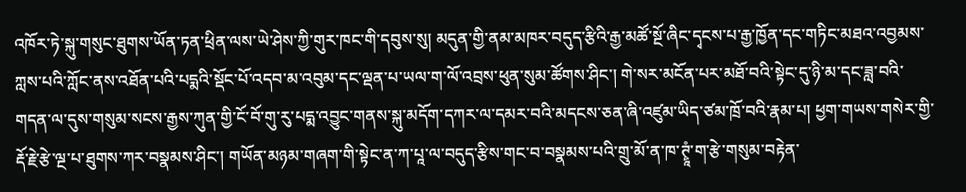འཁོར་ཏེ་སྐུ་གསུང་ཐུགས་ཡོན་ཏན་ཕྲིན་ལས་ཡེ་ཤེས་ཀྱི་གུར་ཁང་གི་དབུས་སུ། མདུན་གྱི་ནམ་མཁར་བདུད་རྩིའི་རྒྱ་མཚོ་སྔོ་ཞིང་དྭངས་པ་རྒྱ་ཁྱོན་དང་གཏིང་མཐའ་འབྱམས་ཀླས་པའི་ཀློང་ནས་འཐོན་པའི་པདྨའི་སྡོང་པོ་འདབ་མ་འབུམ་དང་ལྡན་པ་ཡལ་ག་ལོ་འབྲས་ཕུན་སུམ་ཚོགས་ཤིང་། གེ་སར་མངོན་པར་མཐོ་བའི་སྟེང་དུ་ཉི་མ་དང་ཟླ་བའི་གདན་ལ་དུས་གསུམ་སངས་རྒྱས་ཀུན་གྱི་ངོ་བོ་གུ་རུ་པདྨ་འབྱུང་གནས་སྐུ་མདོག་དཀར་ལ་དམར་བའི་མདངས་ཅན་ཞི་འཛུམ་ཡིད་ཙམ་ཁྲོ་བའི་རྣམ་པ། ཕྱག་གཡས་གསེར་གྱི་རྡོ་རྗེ་རྩེ་ལྔ་པ་ཐུགས་ཀར་བསྣམས་ཤིང་། གཡོན་མཉམ་གཞག་གི་སྟེང་ན་ཀ་པཱ་ལ་བདུད་རྩིས་གང་བ་བསྣམས་པའི་གྲུ་མོ་ན་ཁ་ཊྭཱཾ་ག་རྩེ་གསུམ་བརྟེན་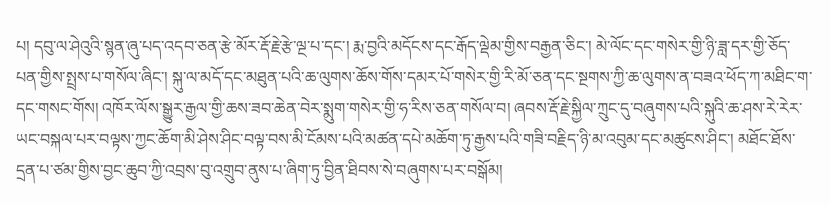པ། དབུ་ལ་ཤེའུའི་སྙན་ཞུ་པད་འདབ་ཅན་རྩེ་མོར་རྡོ་རྗེ་རྩེ་ལྔ་པ་དང་། རྨ་བྱའི་མདོངས་དང་རྒོད་ལྡེམ་གྱིས་བརྒྱན་ཅིང་། མེ་ལོང་དང་གསེར་གྱི་ཉི་ཟླ་དར་གྱི་ཅོད་པན་གྱིས་སྤྲས་པ་གསོལ་ཞིང་། སྐུ་ལ་མདོ་དང་མཐུན་པའི་ཆ་ལུགས་ཆོས་གོས་དམར་པོ་གསེར་གྱི་རི་མོ་ཅན་དང་སྔགས་ཀྱི་ཆ་ལུགས་ན་བཟའ་ཕོད་ཀ་མཐིང་ག་དང་གསང་གོས། འཁོར་ལོས་སྒྱུར་རྒྱལ་གྱི་ཆས་ཟབ་ཆེན་བེར་སྨུག་གསེར་གྱི་ཧ་རིས་ཅན་གསོལ་བ། ཞབས་རྡོ་རྗེ་སྐྱིལ་ཀྲུང་དུ་བཞུགས་པའི་སྐུའི་ཆ་ཤས་རེ་རེར་ཡང་བསྐལ་པར་བལྟས་ཀྱང་ཆོག་མི་ཤེས་ཤིང་བལྟ་བས་མི་ངོམས་པའི་མཚན་དཔེ་མཆོག་ཏུ་རྒྱས་པའི་གཟི་བརྗིད་ཉི་མ་འབུམ་དང་མཚུངས་ཤིང་། མཐོང་ཐོས་དྲན་པ་ཙམ་གྱིས་བྱང་ཆུབ་ཀྱི་འབྲས་བུ་འགྲུབ་ནུས་པ་ཞིག་ཏུ་བྱིན་ཐིབས་སེ་བཞུགས་པར་བསྒོམ།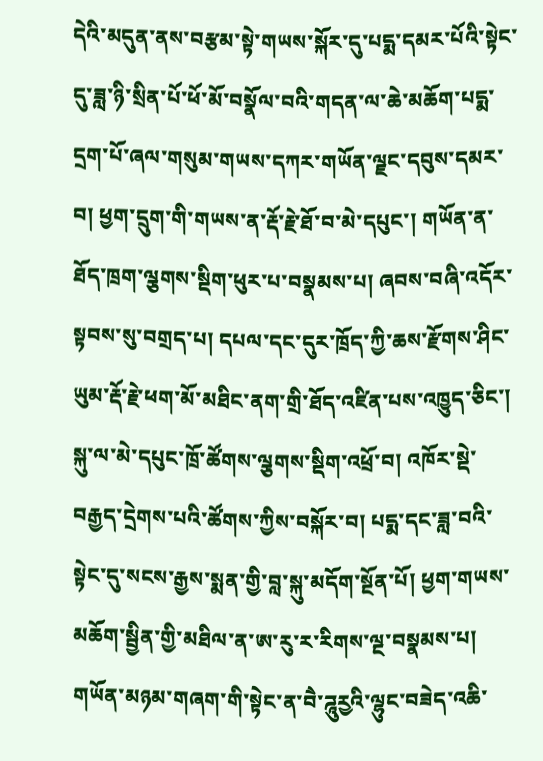དེའི་མདུན་ནས་བརྩམ་སྟེ་གཡས་སྐོར་དུ་པདྨ་དམར་པོའི་སྟེང་དུ་ཟླ་ཉི་སྲིན་པོ་ཕོ་མོ་བསྣོལ་བའི་གདན་ལ་ཆེ་མཆོག་པདྨ་དྲག་པོ་ཞལ་གསུམ་གཡས་དཀར་གཡོན་ལྗང་དབུས་དམར་བ། ཕྱག་དྲུག་གི་གཡས་ན་རྡོ་རྗེ་ཐོ་བ་མེ་དཔུང་། གཡོན་ན་ཐོད་ཁྲག་ལྕགས་སྡིག་ཕུར་པ་བསྣམས་པ། ཞབས་བཞི་འདོར་སྟབས་སུ་བགྲད་པ། དཔལ་དང་དུར་ཁྲོད་ཀྱི་ཆས་རྫོགས་ཤིང་ཡུམ་རྡོ་རྗེ་ཕག་མོ་མཐིང་ནག་གྲི་ཐོད་འཛིན་པས་འཁྱུད་ཅིང་། སྐུ་ལ་མེ་དཔུང་ཁྲོ་ཚོགས་ལྕགས་སྡིག་འཕྲོ་བ། འཁོར་སྡེ་བརྒྱད་དྲེགས་པའི་ཚོགས་ཀྱིས་བསྐོར་བ། པདྨ་དང་ཟླ་བའི་སྟེང་དུ་སངས་རྒྱས་སྨན་གྱི་བླ་སྐུ་མདོག་སྔོན་པོ། ཕྱག་གཡས་མཆོག་སྦྱིན་གྱི་མཐིལ་ན་ཨ་རུ་ར་རིགས་ལྔ་བསྣམས་པ། གཡོན་མཉམ་གཞག་གི་སྟེང་ན་བཻ་ཌཱུརྱའི་ལྷུང་བཟེད་འཆི་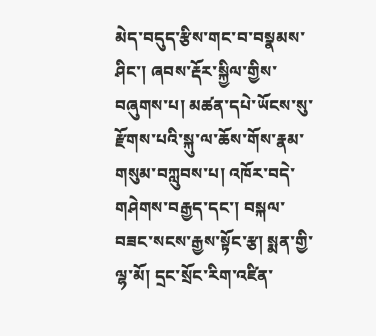མེད་བདུད་རྩིས་གང་བ་བསྣམས་ཤིང་། ཞབས་རྡོར་སྐྱིལ་གྱིས་བཞུགས་པ། མཚན་དཔེ་ཡོངས་སུ་རྫོགས་པའི་སྐུ་ལ་ཆོས་གོས་རྣམ་གསུམ་བཀླུབས་པ། འཁོར་བདེ་གཤེགས་བརྒྱད་དང་། བསྐལ་བཟང་སངས་རྒྱས་སྟོང་རྩ། སྨན་གྱི་ལྷ་མོ། དྲང་སྲོང་རིག་འཛིན་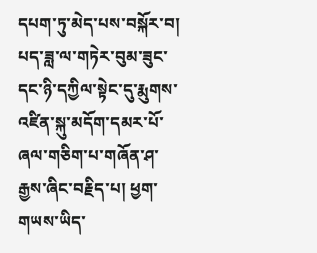དཔག་ཏུ་མེད་པས་བསྐོར་བ། པད་ཟླ་ལ་གཏེར་བུམ་ཟུང་དང་ཉི་དཀྱིལ་སྟེང་དུ་རྨུགས་འཛིན་སྐུ་མདོག་དམར་པོ་ཞལ་གཅིག་པ་གཞོན་ཤ་རྒྱས་ཞིང་བརྗིད་པ། ཕྱག་གཡས་ཡིད་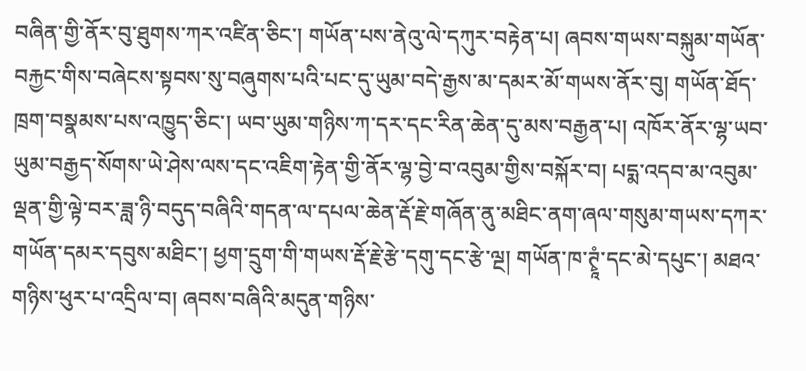བཞིན་གྱི་ནོར་བུ་ཐུགས་ཀར་འཛིན་ཅིང་། གཡོན་པས་ནེའུ་ལེ་དཀུར་བརྟེན་པ། ཞབས་གཡས་བསྐུམ་གཡོན་བརྐྱང་གིས་བཞེངས་སྟབས་སུ་བཞུགས་པའི་པང་དུ་ཡུམ་བདེ་རྒྱས་མ་དམར་མོ་གཡས་ནོར་བུ། གཡོན་ཐོད་ཁྲག་བསྣམས་པས་འཁྱུད་ཅིང་། ཡབ་ཡུམ་གཉིས་ཀ་དར་དང་རིན་ཆེན་དུ་མས་བརྒྱན་པ། འཁོར་ནོར་ལྷ་ཡབ་ཡུམ་བརྒྱད་སོགས་ཡེ་ཤེས་ལས་དང་འཇིག་རྟེན་གྱི་ནོར་ལྷ་བྱེ་བ་འབུམ་གྱིས་བསྐོར་བ། པདྨ་འདབ་མ་འབུམ་ལྡན་གྱི་ལྟེ་བར་ཟླ་ཉི་བདུད་བཞིའི་གདན་ལ་དཔལ་ཆེན་རྡོ་རྗེ་གཞོན་ནུ་མཐིང་ནག་ཞལ་གསུམ་གཡས་དཀར་གཡོན་དམར་དབུས་མཐིང་། ཕྱག་དྲུག་གི་གཡས་རྡོ་རྗེ་རྩེ་དགུ་དང་རྩེ་ལྔ། གཡོན་ཁ་ཊྭཱཾ་དང་མེ་དཔུང་། མཐའ་གཉིས་ཕུར་པ་འདྲིལ་བ། ཞབས་བཞིའི་མདུན་གཉིས་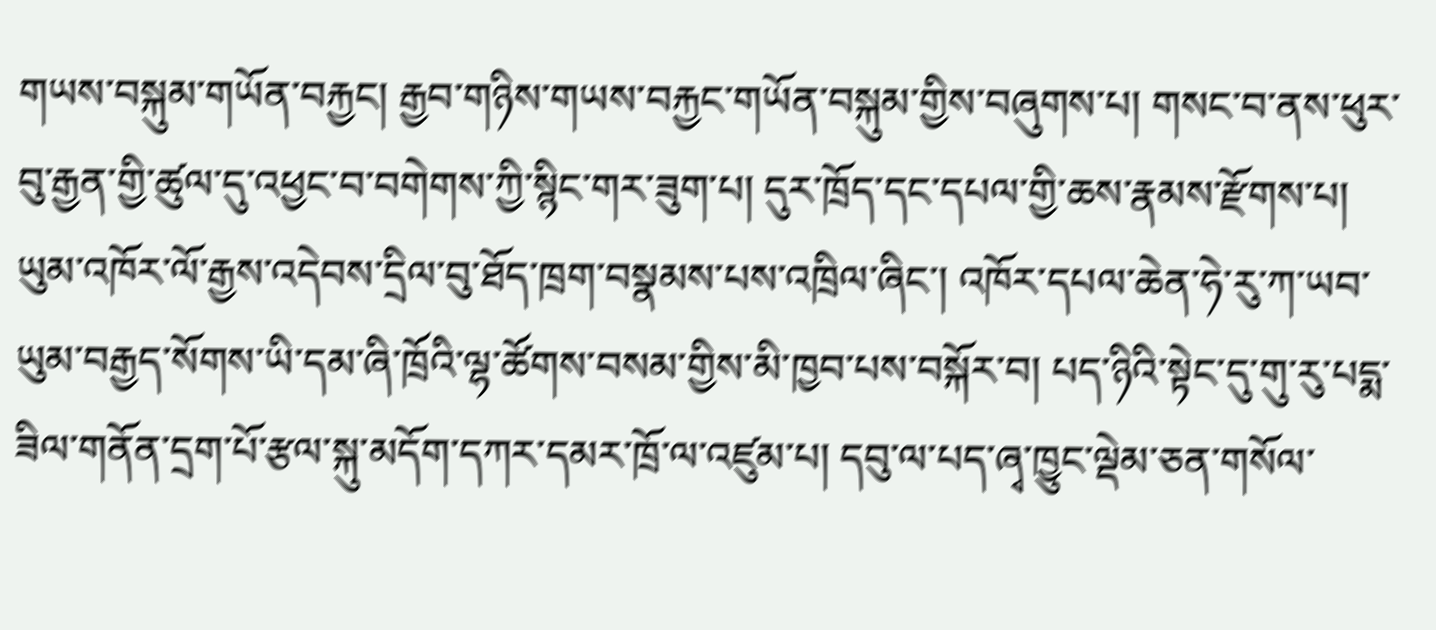གཡས་བསྐུམ་གཡོན་བརྐྱང། རྒྱབ་གཉིས་གཡས་བརྐྱང་གཡོན་བསྐུམ་གྱིས་བཞུགས་པ། གསང་བ་ནས་ཕུར་བུ་རྒྱན་གྱི་ཚུལ་དུ་འཕྱང་བ་བགེགས་ཀྱི་སྙིང་གར་ཟུག་པ། དུར་ཁྲོད་དང་དཔལ་གྱི་ཆས་རྣམས་རྫོགས་པ། ཡུམ་འཁོར་ལོ་རྒྱས་འདེབས་དྲིལ་བུ་ཐོད་ཁྲག་བསྣམས་པས་འཁྲིལ་ཞིང་། འཁོར་དཔལ་ཆེན་ཧེ་རུ་ཀ་ཡབ་ཡུམ་བརྒྱད་སོགས་ཡི་དམ་ཞི་ཁྲོའི་ལྷ་ཚོགས་བསམ་གྱིས་མི་ཁྱབ་པས་བསྐོར་བ། པད་ཉིའི་སྟེང་དུ་གུ་རུ་པདྨ་ཟིལ་གནོན་དྲག་པོ་རྩལ་སྐུ་མདོག་དཀར་དམར་ཁྲོ་ལ་འཛུམ་པ། དབུ་ལ་པད་ཞྭ་ཁྱུང་ལྡེམ་ཅན་གསོལ་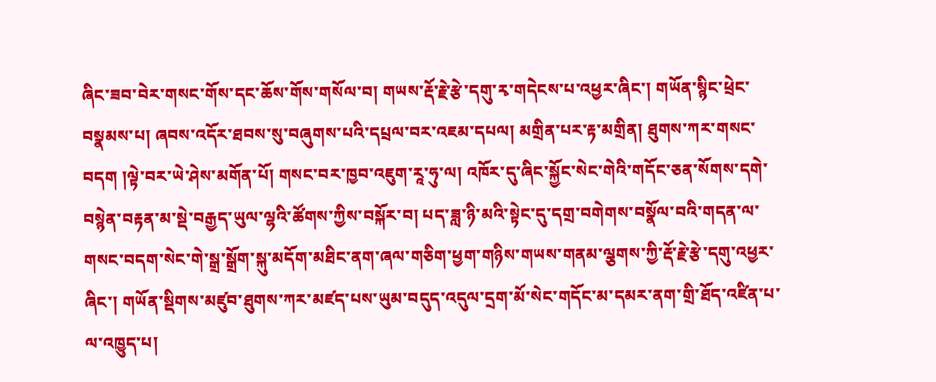ཞིང་ཟབ་བེར་གསང་གོས་དང་ཆོས་གོས་གསོལ་བ། གཡས་རྡོ་རྗེ་རྩེ་དགུ་རྭ་གདེངས་པ་འཕྱར་ཞིང་། གཡོན་སྙིང་ཕྲེང་བསྣམས་པ། ཞབས་འདོར་ཐབས་སུ་བཞུགས་པའི་དཔྲལ་བར་འཇམ་དཔལ། མགྲིན་པར་རྟ་མགྲིན། ཐུགས་ཀར་གསང་བདག །ལྟེ་བར་ཡེ་ཤེས་མགོན་པོ། གསང་བར་ཁྱབ་འཇུག་རཱ་ཧུ་ལ། འཁོར་དུ་ཞིང་སྐྱོང་སེང་གེའི་གདོང་ཅན་སོགས་དགེ་བསྙེན་བརྟན་མ་སྡེ་བརྒྱད་ཡུལ་ལྷའི་ཚོགས་ཀྱིས་བསྐོར་བ། པད་ཟླ་ཉི་མའི་སྟེང་དུ་དགྲ་བགེགས་བསྣོལ་བའི་གདན་ལ་གསང་བདག་སེང་གེ་སྒྲ་སྒྲོག་སྐུ་མདོག་མཐིང་ནག་ཞལ་གཅིག་ཕྱག་གཉིས་གཡས་གནམ་ལྕགས་ཀྱི་རྡོ་རྗེ་རྩེ་དགུ་འཕྱར་ཞིང་། གཡོན་སྡིགས་མཛུབ་ཐུགས་ཀར་མཛད་པས་ཡུམ་བདུད་འདུལ་དྲག་མོ་སེང་གདོང་མ་དམར་ནག་གྲི་ཐོད་འཛིན་པ་ལ་འཁྱུད་པ།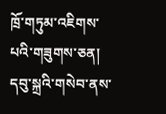ཁྲོ་གཏུམ་འཇིགས་པའི་གཟུགས་ཅན། དབུ་སྐྲའི་གསེབ་ནས་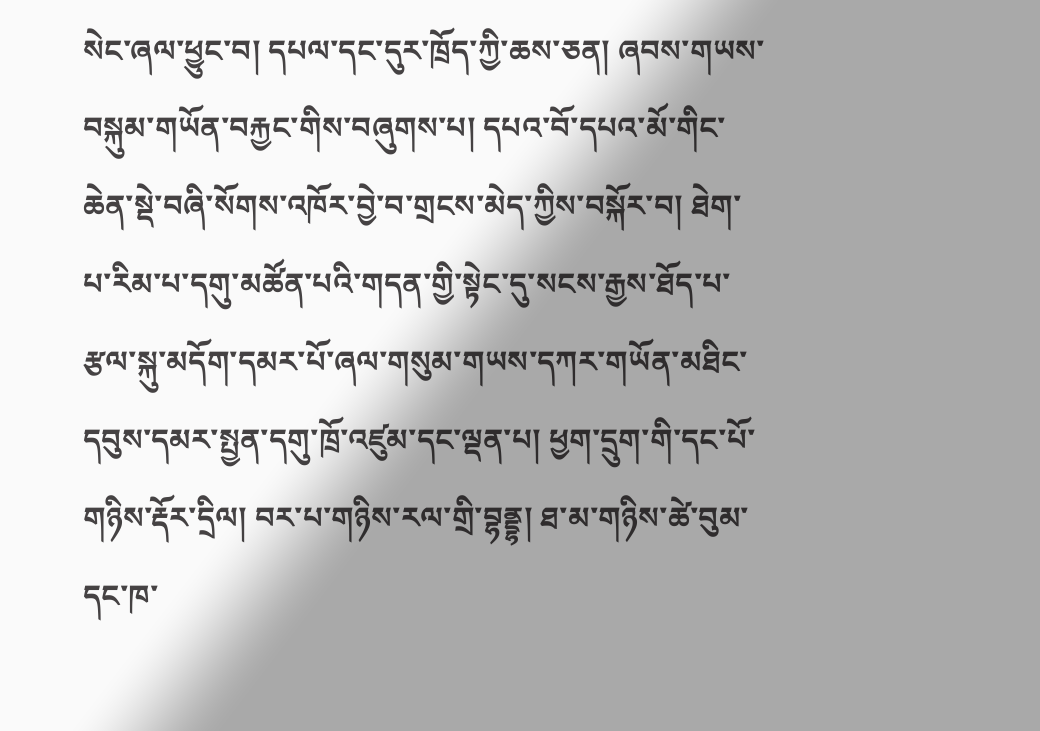སེང་ཞལ་ཕྱུང་བ། དཔལ་དང་དུར་ཁྲོད་ཀྱི་ཆས་ཅན། ཞབས་གཡས་བསྐུམ་གཡོན་བརྐྱང་གིས་བཞུགས་པ། དཔའ་བོ་དཔའ་མོ་གིང་ཆེན་སྡེ་བཞི་སོགས་འཁོར་བྱེ་བ་གྲངས་མེད་ཀྱིས་བསྐོར་བ། ཐེག་པ་རིམ་པ་དགུ་མཚོན་པའི་གདན་གྱི་སྟེང་དུ་སངས་རྒྱས་ཐོད་པ་རྩལ་སྐུ་མདོག་དམར་པོ་ཞལ་གསུམ་གཡས་དཀར་གཡོན་མཐིང་དབུས་དམར་སྤྱན་དགུ་ཁྲོ་འཛུམ་དང་ལྡན་པ། ཕྱག་དྲུག་གི་དང་པོ་གཉིས་རྡོར་དྲིལ། བར་པ་གཉིས་རལ་གྲི་བྷནྡྷ། ཐ་མ་གཉིས་ཚེ་བུམ་དང་ཁ་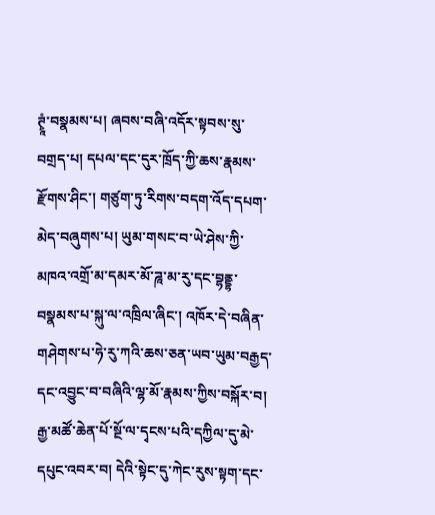ཊྭཱཾ་བསྣམས་པ། ཞབས་བཞི་འདོར་སྟབས་སུ་བགྲད་པ། དཔལ་དང་དུར་ཁྲོད་ཀྱི་ཆས་རྣམས་རྫོགས་ཤིང་། གཙུག་ཏུ་རིགས་བདག་འོད་དཔག་མེད་བཞུགས་པ། ཡུམ་གསང་བ་ཡེ་ཤེས་ཀྱི་མཁའ་འགྲོ་མ་དམར་མོ་ཌཱ་མ་རུ་དང་བྷནྡྷ་བསྣམས་པ་སྐུ་ལ་འཁྲིལ་ཞིང་། འཁོར་དེ་བཞིན་གཤེགས་པ་ཧེ་རུ་ཀའི་ཆས་ཅན་ཡབ་ཡུམ་བརྒྱད་དང་འབྱུང་བ་བཞིའི་ལྷ་མོ་རྣམས་ཀྱིས་བསྐོར་བ། རྒྱ་མཚོ་ཆེན་པོ་སྔོ་ལ་དྭངས་པའི་དཀྱིལ་དུ་མེ་དཔུང་འབར་བ། དེའི་སྟེང་དུ་ཀེང་རུས་སྟག་དང་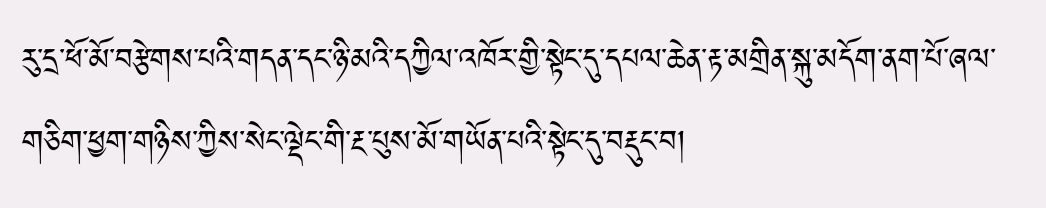རུ་དྲ་ཕོ་མོ་བརྩེགས་པའི་གདན་དང་ཉི་མའི་དཀྱིལ་འཁོར་གྱི་སྟེང་དུ་དཔལ་ཆེན་རྟ་མགྲིན་སྐུ་མདོག་ནག་པོ་ཞལ་གཅིག་ཕྱག་གཉིས་ཀྱིས་སེང་ལྡེང་གི་རྔ་པུས་མོ་གཡོན་པའི་སྟེང་དུ་བརྡུང་བ།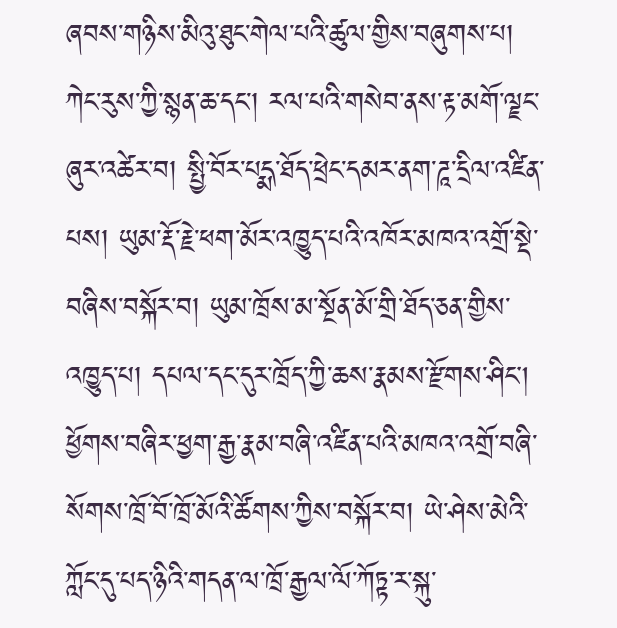ཞབས་གཉིས་མིའུ་ཐུང་གེལ་པའི་ཚུལ་གྱིས་བཞུགས་པ། ཀེང་རུས་ཀྱི་སྙན་ཆ་དང་། རལ་པའི་གསེབ་ནས་རྟ་མགོ་ལྗང་ཞུར་འཚེར་བ། སྤྱི་བོར་པདྨ་ཐོད་ཕྲེང་དམར་ནག་ཌཱ་དྲིལ་འཛིན་པས། ཡུམ་རྡོ་རྗེ་ཕག་མོར་འཁྱུད་པའི་འཁོར་མཁའ་འགྲོ་སྡེ་བཞིས་བསྐོར་བ། ཡུམ་ཁྲོས་མ་སྔོན་མོ་གྲི་ཐོད་ཅན་གྱིས་འཁྱུད་པ། དཔལ་དང་དུར་ཁྲོད་ཀྱི་ཆས་རྣམས་རྫོགས་ཤིང། ཕྱོགས་བཞིར་ཕྱག་རྒྱ་རྣམ་བཞི་འཛིན་པའི་མཁའ་འགྲོ་བཞི་སོགས་ཁྲོ་བོ་ཁྲོ་མོའི་ཚོགས་ཀྱིས་བསྐོར་བ། ཡེ་ཤེས་མེའི་ཀློང་དུ་པད་ཉིའི་གདན་ལ་ཁྲོ་རྒྱལ་ལོ་ཀོཏྟ་ར་སྐུ་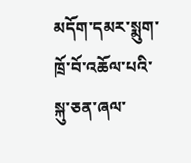མདོག་དམར་སྨུག་ཁྲོ་བོ་འཆོལ་པའི་སྐུ་ཅན་ཞལ་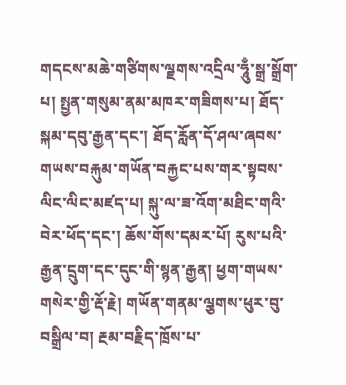གདངས་མཆེ་གཙིགས་ལྗགས་འདྲིལ་ཧཱུྃ་སྒྲ་སྒྲོག་པ། སྤྱན་གསུམ་ནམ་མཁར་གཟིགས་པ། ཐོད་སྐམ་དབུ་རྒྱན་དང་། ཐོད་རློན་དོ་ཤལ་ཞབས་གཡས་བརྐུམ་གཡོན་བརྐྱང་པས་གར་སྟབས་ལིང་ལིང་མཛད་པ། སྐུ་ལ་ཟ་འོག་མཐིང་གའི་བེར་ཕོད་དང་། ཆོས་གོས་དམར་པོ། རུས་པའི་རྒྱན་དྲུག་དང་དུང་གི་སྙན་རྒྱན། ཕྱག་གཡས་གསེར་གྱི་རྡོ་རྗེ། གཡོན་གནམ་ལྕགས་ཕུར་བུ་བསྒྲིལ་བ། རྔམ་བརྗིད་ཁྲོས་པ་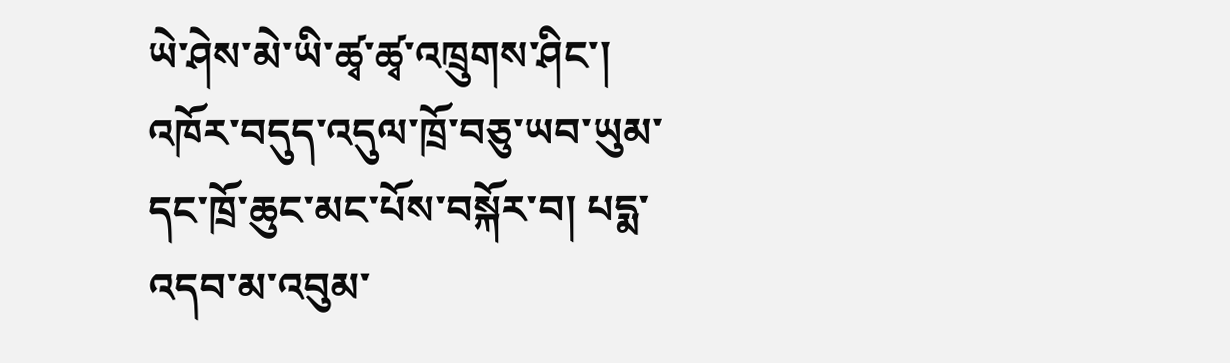ཡེ་ཤེས་མེ་ཡི་ཚྭ་ཚྭ་འཁྲུགས་ཤིང་། འཁོར་བདུད་འདུལ་ཁྲོ་བཅུ་ཡབ་ཡུམ་དང་ཁྲོ་ཆུང་མང་པོས་བསྐོར་བ། པདྨ་འདབ་མ་འབུམ་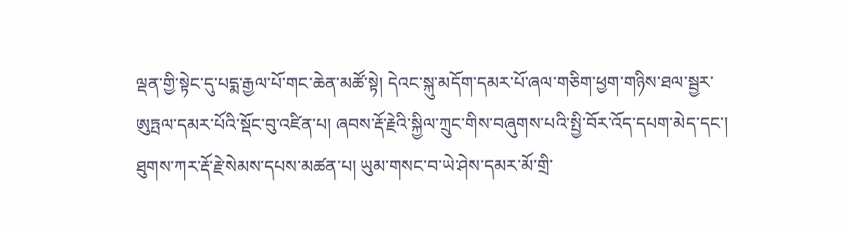ལྡན་གྱི་སྟེང་དུ་པདྨ་རྒྱལ་པོ་གང་ཆེན་མཚོ་སྟེ། དེའང་སྐུ་མདོག་དམར་པོ་ཞལ་གཅིག་ཕྱག་གཉིས་ཐལ་སྦྱར་ཨུཏྤལ་དམར་པོའི་སྡོང་བུ་འཛིན་པ། ཞབས་རྡོ་རྗེའི་སྐྱིལ་ཀྲུང་གིས་བཞུགས་པའི་སྤྱི་བོར་འོད་དཔག་མེད་དང་། ཐུགས་ཀར་རྡོ་རྗེ་སེམས་དཔས་མཚན་པ། ཡུམ་གསང་བ་ཡེ་ཤེས་དམར་མོ་གྲི་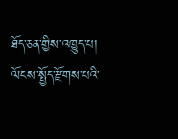ཐོད་ཅན་གྱིས་འཁྱུད་པ། ལོངས་སྤྱོད་རྫོགས་པའི་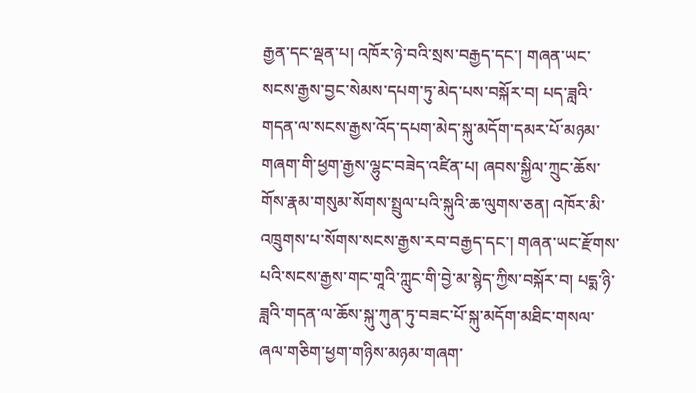རྒྱན་དང་ལྡན་པ། འཁོར་ཉེ་བའི་སྲས་བརྒྱད་དང་། གཞན་ཡང་སངས་རྒྱས་བྱང་སེམས་དཔག་ཏུ་མེད་པས་བསྐོར་བ། པད་ཟླའི་གདན་ལ་སངས་རྒྱས་འོད་དཔག་མེད་སྐུ་མདོག་དམར་པོ་མཉམ་གཞག་གི་ཕྱག་རྒྱས་ལྷུང་བཟེད་འཛིན་པ། ཞབས་སྐྱིལ་ཀྲུང་ཆོས་གོས་རྣམ་གསུམ་སོགས་སྤྲུལ་པའི་སྐུའི་ཆ་ལུགས་ཅན། འཁོར་མི་འཁྲུགས་པ་སོགས་སངས་རྒྱས་རབ་བརྒྱད་དང་། གཞན་ཡང་རྫོགས་པའི་སངས་རྒྱས་གང་གཱའི་ཀླུང་གི་བྱེ་མ་སྙེད་ཀྱིས་བསྐོར་བ། པདྨ་ཉི་ཟླའི་གདན་ལ་ཆོས་སྐུ་ཀུན་ཏུ་བཟང་པོ་སྐུ་མདོག་མཐིང་གསལ་ཞལ་གཅིག་ཕྱག་གཉིས་མཉམ་གཞག་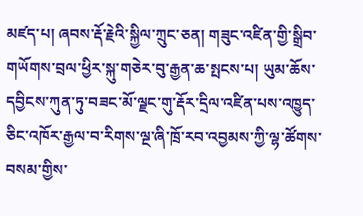མཛད་པ། ཞབས་རྡོ་རྗེའི་སྐྱིལ་ཀྲུང་ཅན། གཟུང་འཛིན་གྱི་སྒྲིབ་གཡོགས་བྲལ་ཕྱིར་སྐུ་གཅེར་བུ་རྒྱན་ཆ་སྤངས་པ། ཡུམ་ཆོས་དབྱིངས་ཀུན་ཏུ་བཟང་མོ་ལྗང་གུ་རྡོར་དྲིལ་འཛིན་པས་འཁྱུད་ཅིང་འཁོར་རྒྱལ་བ་རིགས་ལྔ་ཞི་ཁྲོ་རབ་འབྱམས་ཀྱི་ལྷ་ཚོགས་བསམ་གྱིས་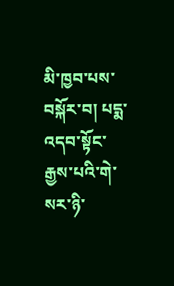མི་ཁྱབ་པས་བསྐོར་བ། པདྨ་འདབ་སྟོང་རྒྱས་པའི་གེ་སར་ཉི་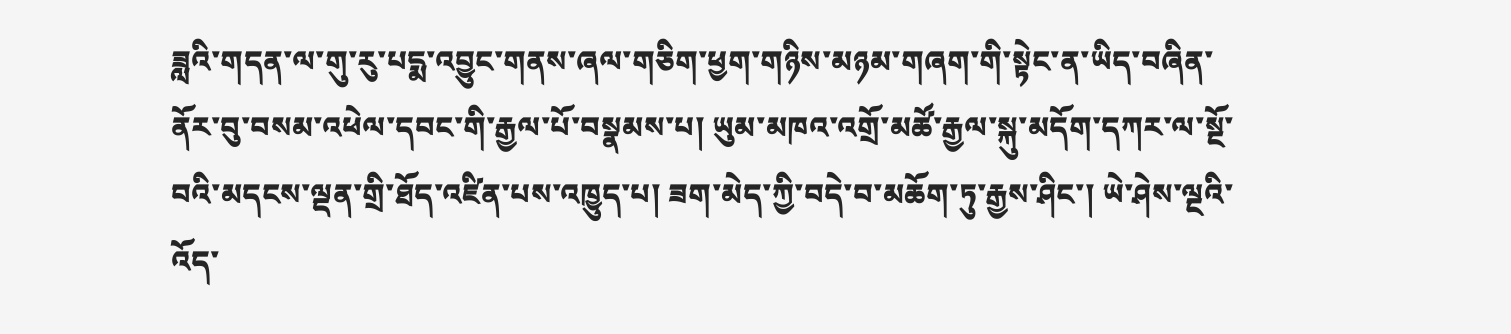ཟླའི་གདན་ལ་གུ་རུ་པདྨ་འབྱུང་གནས་ཞལ་གཅིག་ཕྱག་གཉིས་མཉམ་གཞག་གི་སྟེང་ན་ཡིད་བཞིན་ནོར་བུ་བསམ་འཕེལ་དབང་གི་རྒྱལ་པོ་བསྣམས་པ། ཡུམ་མཁའ་འགྲོ་མཚོ་རྒྱལ་སྐུ་མདོག་དཀར་ལ་སྔོ་བའི་མདངས་ལྡན་གྲི་ཐོད་འཛིན་པས་འཁྱུད་པ། ཟག་མེད་ཀྱི་བདེ་བ་མཆོག་ཏུ་རྒྱས་ཤིང་། ཡེ་ཤེས་ལྔའི་འོད་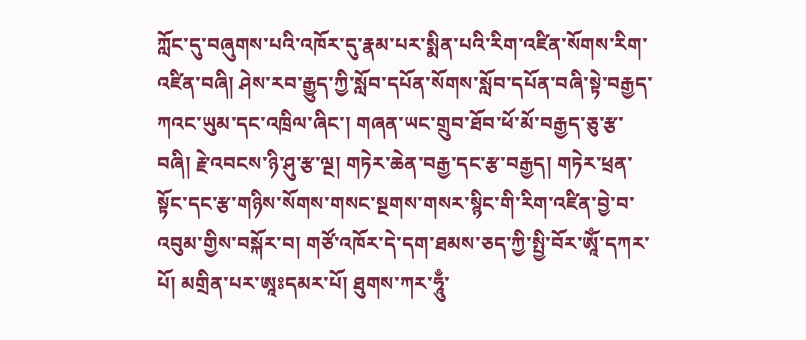ཀློང་དུ་བཞུགས་པའི་འཁོར་དུ་རྣམ་པར་སྨིན་པའི་རིག་འཛིན་སོགས་རིག་འཛིན་བཞི། ཤེས་རབ་རྒྱུད་ཀྱི་སློབ་དཔོན་སོགས་སློབ་དཔོན་བཞི་སྟེ་བརྒྱད་ཀའང་ཡུམ་དང་འཁྲིལ་ཞིང་། གཞན་ཡང་གྲུབ་ཐོབ་ཕོ་མོ་བརྒྱད་ཅུ་རྩ་བཞི། རྗེ་འབངས་ཉི་ཤུ་རྩ་ལྔ། གཏེར་ཆེན་བརྒྱ་དང་རྩ་བརྒྱད། གཏེར་ཕྲན་སྟོང་དང་རྩ་གཉིས་སོགས་གསང་སྔགས་གསར་སྙིང་གི་རིག་འཛིན་བྱེ་བ་འབུམ་གྱིས་བསྐོར་བ། གཙོ་འཁོར་དེ་དག་ཐམས་ཅད་ཀྱི་སྤྱི་བོར་ཨཱོཾ་དཀར་པོ། མགྲིན་པར་ཨཱཿདམར་པོ། ཐུགས་ཀར་ཧཱུྃ་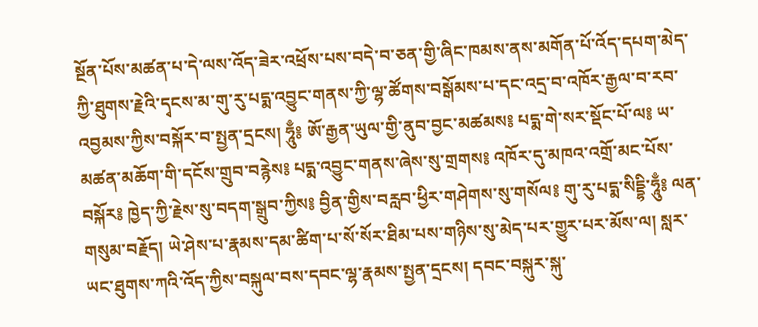སྔོན་པོས་མཚན་པ་དེ་ལས་འོད་ཟེར་འཕྲོས་པས་བདེ་བ་ཅན་གྱི་ཞིང་ཁམས་ནས་མགོན་པོ་འོད་དཔག་མེད་ཀྱི་ཐུགས་རྗེའི་དྭངས་མ་གུ་རུ་པདྨ་འབྱུང་གནས་ཀྱི་ལྷ་ཚོགས་བསྒོམས་པ་དང་འདྲ་བ་འཁོར་རྒྱལ་བ་རབ་འབྱམས་ཀྱིས་བསྐོར་བ་སྤྱན་དྲངས། ཧཱུྃ༔ ཨོ་རྒྱན་ཡུལ་གྱི་ནུབ་བྱང་མཚམས༔ པདྨ་གེ་སར་སྡོང་པོ་ལ༔ ཡ་མཚན་མཆོག་གི་དངོས་གྲུབ་བརྙེས༔ པདྨ་འབྱུང་གནས་ཞེས་སུ་གྲགས༔ འཁོར་དུ་མཁའ་འགྲོ་མང་པོས་བསྐོར༔ ཁྱེད་ཀྱི་རྗེས་སུ་བདག་སྒྲུབ་ཀྱིས༔ བྱིན་གྱིས་བརླབ་ཕྱིར་གཤེགས་སུ་གསོལ༔ གུ་རུ་པདྨ་སིདྡྷི་ཧཱུྃ༔ ལན་གསུམ་བརྗོད། ཡེ་ཤེས་པ་རྣམས་དམ་ཚིག་པ་སོ་སོར་ཐིམ་པས་གཉིས་སུ་མེད་པར་གྱུར་པར་མོས་ལ། སླར་ཡང་ཐུགས་ཀའི་འོད་ཀྱིས་བསྐུལ་བས་དབང་ལྷ་རྣམས་སྤྱན་དྲངས། དབང་བསྐུར་སྐུ་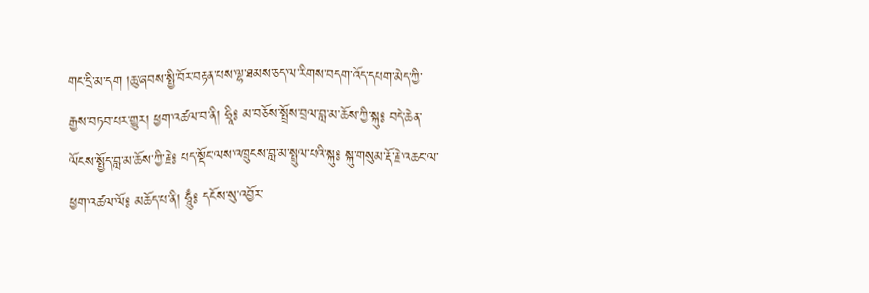གང་དྲི་མ་དག །ཆུ་ཞབས་སྤྱི་བོར་བརྟན་པས་ལྷ་ཐམས་ཅད་ལ་རིགས་བདག་འོད་དཔག་མེད་ཀྱི་རྒྱས་བཏབ་པར་གྱུར། ཕྱག་འཚལ་བ་ནི། ཧྲཱི༔ མ་བཅོས་སྤྲོས་བྲལ་བླ་མ་ཆོས་ཀྱི་སྐུ༔ བདེ་ཆེན་ལོངས་སྤྱོད་བླ་མ་ཆོས་ཀྱི་རྗེ༔ པད་སྡོང་ལས་འཁྲུངས་བླ་མ་སྤྲུལ་པའི་སྐུ༔ སྐུ་གསུམ་རྡོ་རྗེ་འཆང་ལ་ཕྱག་འཚལ་ལོ༔ མཆོད་པ་ནི། ཧཱུྃ༔ དངོས་སུ་འབྱོར་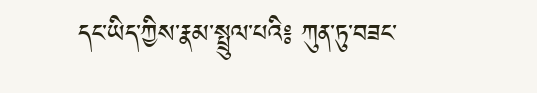དང་ཡིད་ཀྱིས་རྣམ་སྤྲུལ་པའི༔ ཀུན་ཏུ་བཟང་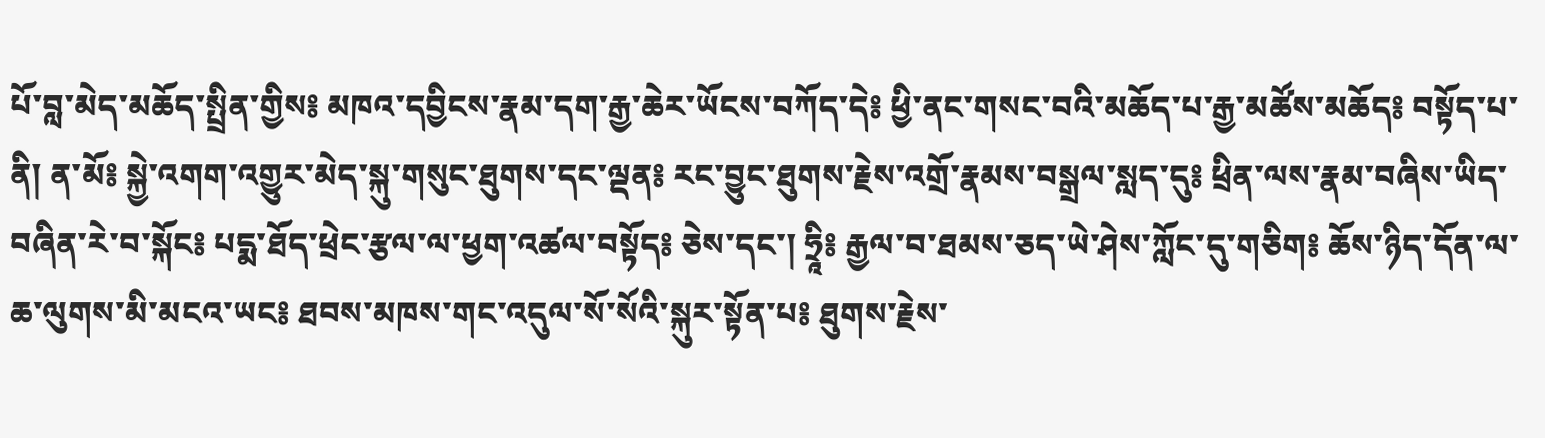པོ་བླ་མེད་མཆོད་སྤྲིན་གྱིས༔ མཁའ་དབྱིངས་རྣམ་དག་རྒྱ་ཆེར་ཡོངས་བཀོད་དེ༔ ཕྱི་ནང་གསང་བའི་མཆོད་པ་རྒྱ་མཚོས་མཆོད༔ བསྟོད་པ་ནི། ན་མོ༔ སྐྱེ་འགག་འགྱུར་མེད་སྐུ་གསུང་ཐུགས་དང་ལྡན༔ རང་བྱུང་ཐུགས་རྗེས་འགྲོ་རྣམས་བསྒྲལ་སླད་དུ༔ ཕྲིན་ལས་རྣམ་བཞིས་ཡིད་བཞིན་རེ་བ་སྐོང༔ པདྨ་ཐོད་ཕྲེང་རྩལ་ལ་ཕྱག་འཚལ་བསྟོད༔ ཅེས་དང་། ཧྲཱི༔ རྒྱལ་བ་ཐམས་ཅད་ཡེ་ཤེས་ཀློང་དུ་གཅིག༔ ཆོས་ཉིད་དོན་ལ་ཆ་ལུགས་མི་མངའ་ཡང༔ ཐབས་མཁས་གང་འདུལ་སོ་སོའི་སྐུར་སྟོན་པ༔ ཐུགས་རྗེས་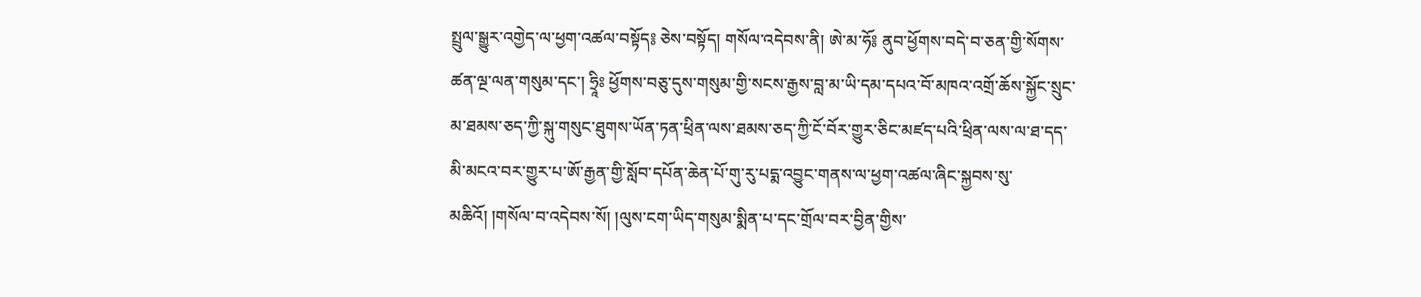སྤྲུལ་སྒྱུར་འགྱེད་ལ་ཕྱག་འཚལ་བསྟོད༔ ཅེས་བསྟོད། གསོལ་འདེབས་ནི། ཨེ་མ་ཧོ༔ ནུབ་ཕྱོགས་བདེ་བ་ཅན་གྱི་སོགས་ཚན་ལྔ་ལན་གསུམ་དང་། ཧྲཱིཿ ཕྱོགས་བཅུ་དུས་གསུམ་གྱི་སངས་རྒྱས་བླ་མ་ཡི་དམ་དཔའ་བོ་མཁའ་འགྲོ་ཆོས་སྐྱོང་སྲུང་མ་ཐམས་ཅད་ཀྱི་སྐུ་གསུང་ཐུགས་ཡོན་ཏན་ཕྲིན་ལས་ཐམས་ཅད་ཀྱི་ངོ་བོར་གྱུར་ཅིང་མཛད་པའི་ཕྲིན་ལས་ལ་ཐ་དད་མི་མངའ་བར་གྱུར་པ་ཨོ་རྒྱན་གྱི་སློབ་དཔོན་ཆེན་པོ་གུ་རུ་པདྨ་འབྱུང་གནས་ལ་ཕྱག་འཚལ་ཞིང་སྐྱབས་སུ་མཆིའོ། །གསོལ་བ་འདེབས་སོ། །ལུས་ངག་ཡིད་གསུམ་སྨིན་པ་དང་གྲོལ་བར་བྱིན་གྱིས་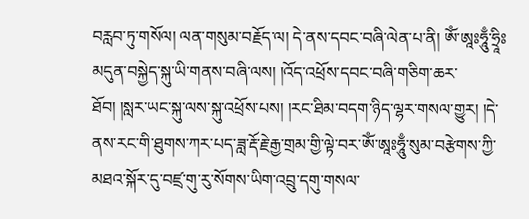བརླབ་ཏུ་གསོལ། ལན་གསུམ་བརྗོད་ལ། དེ་ནས་དབང་བཞི་ལེན་པ་ནི། ཨོཾ་ཨཱཿཧཱུྃ་ཧྲཱིཿ མདུན་བསྐྱེད་སྐུ་ཡི་གནས་བཞི་ལས། །འོད་འཕྲོས་དབང་བཞི་གཅིག་ཆར་ཐོབ། །སླར་ཡང་སྐུ་ལས་སྐུ་འཕྲོས་པས། །རང་ཐིམ་བདག་ཉིད་ལྷར་གསལ་གྱུར། །དེ་ནས་རང་གི་ཐུགས་ཀར་པད་ཟླ་རྡོ་རྗེ་རྒྱ་གྲམ་གྱི་ལྟེ་བར་ཨོཾ་ཨཱཿཧཱུྃ་སུམ་བརྩེགས་ཀྱི་མཐའ་སྐོར་དུ་བཛྲ་གུ་རུ་སོགས་ཡིག་འབྲུ་དགུ་གསལ་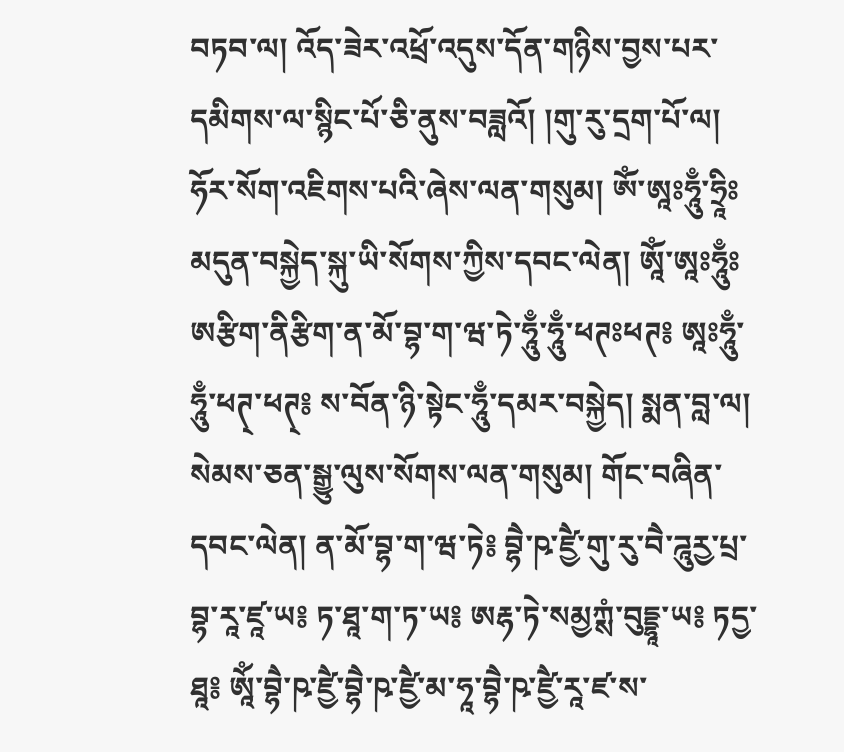བཏབ་ལ། འོད་ཟེར་འཕྲོ་འདུས་དོན་གཉིས་བྱས་པར་དམིགས་ལ་སྙིང་པོ་ཅི་ནུས་བཟླའོ། །གུ་རུ་དྲག་པོ་ལ། ཧོར་སོག་འཇིགས་པའི་ཞེས་ལན་གསུམ། ཨོཾ་ཨཱཿཧཱུྃ་ཧྲཱིཿ མདུན་བསྐྱེད་སྐུ་ཡི་སོགས་ཀྱིས་དབང་ལེན། ཨཱོཾ་ཨཱཿཧཱུྃཿཨརྩིག་ནིརྩིག་ན་མོ་བྷ་ག་ཝ་ཏེ་ཧཱུྃ་ཧཱུྃ་ཕཊཿཕཊ༔ ཨཱཿཧཱུྃ་ཧཱུྃ་ཕཊ྄་ཕཊ྄༔ ས་བོན་ཉི་སྟེང་ཧཱུྃ་དམར་བསྐྱེད། སྨན་བླ་ལ། སེམས་ཅན་སྒྱུ་ལུས་སོགས་ལན་གསུམ། གོང་བཞིན་དབང་ལེན། ན་མོ་བྷ་ག་ཝ་ཏེ༔ བྷཻ་ཥ་ཛྱཻ་གུ་རུ་བཻ་ཌཱུརྱ་པྲ་བྷ་རཱ་ཛཱ་ཡ༔ ཏ་ཐཱ་ག་ཏ་ཡ༔ ཨརྷ་ཏེ་སམྱཀྶཾ་བུདྡྷཱ་ཡ༔ ཏདྱ་ཐཱ༔ ཨཱོཾ་བྷཻ་ཥ་ཛྱཻ་བྷཻ་ཥ་ཛྱཻ་མ་ཧཱ་བྷཻ་ཥ་ཛྱཻ་རཱ་ཛ་ས་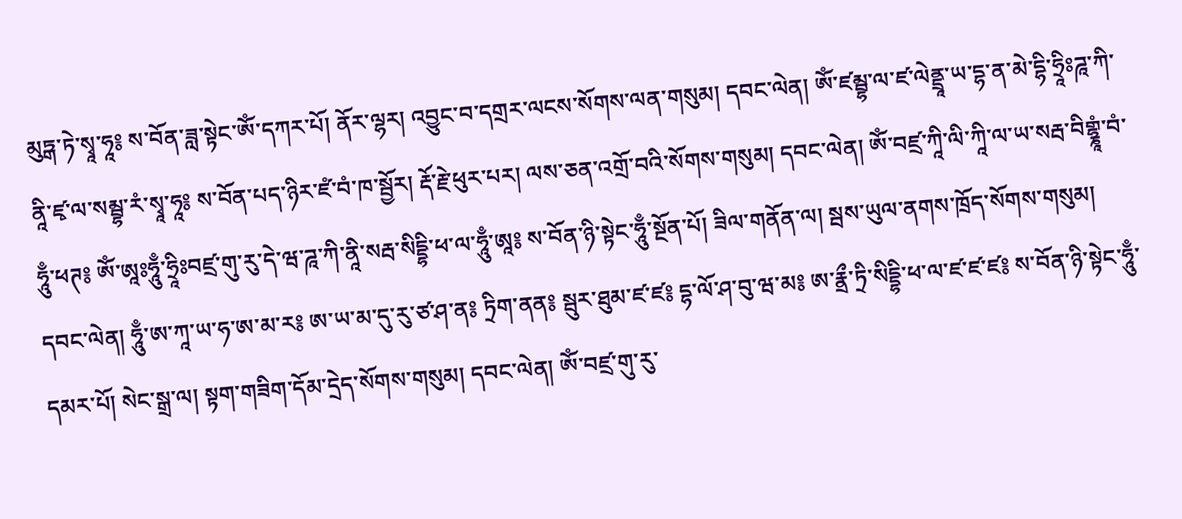མུཏྒ་ཏེ་སྭཱ་ཧཱ༔ ས་བོན་ཟླ་སྟེང་ཨོཾ་དཀར་པོ། ནོར་ལྷར། འབྱུང་བ་དགྲར་ལངས་སོགས་ལན་གསུམ། དབང་ལེན། ཨོཾ་ཛམྦྷ་ལ་ཛ་ལེནྡྲཱ་ཡ་དྷ་ན་མེ་དྷི་ཧྲཱིཿཌཱ་ཀི་ནཱི་ཛྭ་ལ་སམྦྷ་རཾ་སྭཱ་ཧཱ༔ ས་བོན་པད་ཉིར་ཛཾ་བཾ་ཁ་སྦྱོར། རྡོ་རྗེ་ཕུར་པར། ལས་ཅན་འགྲོ་བའི་སོགས་གསུམ། དབང་ལེན། ཨོཾ་བཛྲ་ཀཱི་ལི་ཀཱི་ལ་ཡ་སརྦ་བིགྷྣཱཾ་བཾ་ཧཱུྃ་ཕཊ༔ ཨོཾ་ཨཱཿཧཱུྃ་ཧྲཱིཿབཛྲ་གུ་རུ་དེ་ཝ་ཌཱ་ཀི་ནཱི་སརྦ་སིདྡྷི་ཕ་ལ་ཧཱུྃ་ཨཱ༔ ས་བོན་ཉི་སྟེང་ཧཱུྃ་སྔོན་པོ། ཟིལ་གནོན་ལ། སྦས་ཡུལ་ནགས་ཁྲོད་སོགས་གསུམ། དབང་ལེན། ཧཱུྃ་ཨ་ཀཱ་ཡ་ཧ་ཨ་མ་ར༔ ཨ་ཡ་མ་དུ་རུ་ཙ་ཤ་ན༔ ཏྲིག་ནན༔ སྦུར་ཐུམ་ཛ་ཛ༔ དྷ་ལོ་ཤ་བུ་ཝ་མ༔ ཨ་རྣྲྀ་ཏྲི་སིདྡྷི་ཕ་ལ་ཛ་ཛ་ཛ༔ ས་བོན་ཉི་སྟེང་ཧཱུྃ་དམར་པོ། སེང་སྒྲ་ལ། སྟག་གཟིག་དོམ་དྲེད་སོགས་གསུམ། དབང་ལེན། ཨོཾ་བཛྲ་གུ་རུ་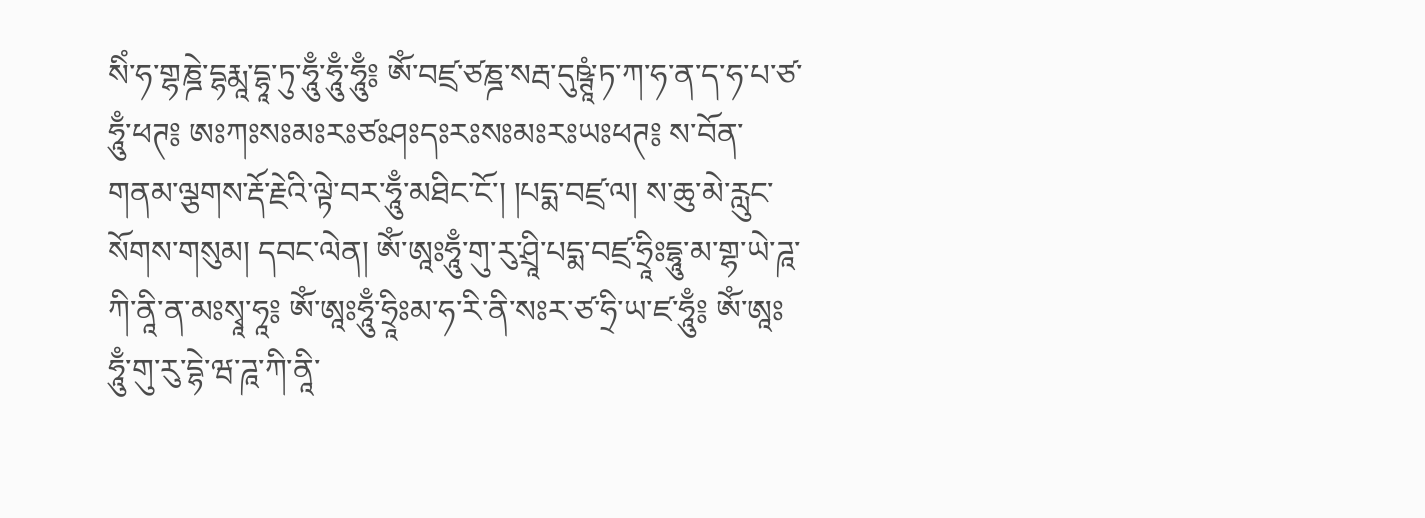སིཾ་ཧ་གྷཎྜེ་དྷརྨཱ་དྷཱ་ཏུ་ཧཱུྃ་ཧཱུྃ་ཧཱུྃ༔ ཨོཾ་བཛྲ་ཙཎྜ་སརྦ་དུཥྚཱཾ་ཏ་ཀ་ཧ་ན་ད་ཧ་པ་ཙ་ཧཱུྃ་ཕཊ༔ ཨཿཀཿསཿམཿརཿཙཿཤཿདཿརཿསཿམཿརཿཡཿཕཊ༔ ས་བོན་གནམ་ལྕགས་རྡོ་རྗེའི་ལྟེ་བར་ཧཱུྃ་མཐིང་ངོ་། །པདྨ་བཛྲ་ལ། ས་ཆུ་མེ་རླུང་སོགས་གསུམ། དབང་ལེན། ཨོཾ་ཨཱཿཧཱུྃ་གུ་རུ་ཤྲཱི་པདྨ་བཛྲ་ཧྲཱིཿདྷཱུ་མ་གྷ་ཡེ་ཌཱ་ཀི་ནཱི་ན་མཿསྭཱ་ཧཱ༔ ཨོཾ་ཨཱཿཧཱུྃ་ཧྲཱིཿམ་ཧ་རི་ནི་སཿར་ཙ་ཧྲི་ཡ་ཛ་ཧཱུྃ༔ ཨོཾ་ཨཱཿཧཱུྃ་གུ་རུ་དྷེ་ཝ་ཌཱ་ཀི་ནཱི་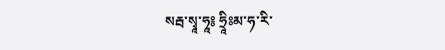སརྦ་སྭཱ་ཧཱ༔ ཧྲཱིཿམ་ཧ་རི་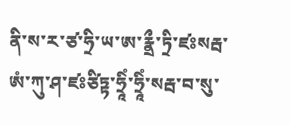ནི་ས་ར་ཙ་ཧྲི་ཡ་ཨ་རྣྲྀ་ཏྲི་ཛཿསརྦ་ཨཾ་ཀུ་ཤ་ཛཿཙིཏྟ་ཧྲཱིཾ་ཧྲཱིཾ་སརྦ་བ་སུ་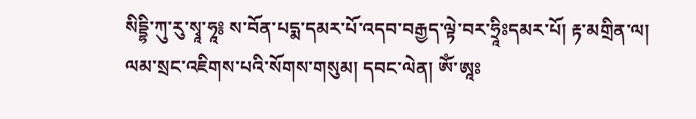སིདྡྷི་ཀུ་རུ་སྭཱ་ཧཱ༔ ས་བོན་པདྨ་དམར་པོ་འདབ་བརྒྱད་ལྟེ་བར་ཧྲཱིཿདམར་པོ། རྟ་མགྲིན་ལ། ལམ་སྲང་འཇིགས་པའི་སོགས་གསུམ། དབང་ལེན། ཨོཾ་ཨཱཿ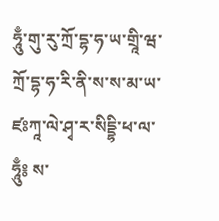ཧཱུྃ་གུ་རུ་ཀྲོ་དྷ་ཧ་ཡ་གྲཱི་ཝ་ཀྲོ་དྷ་ཧ་རི་ནི་ས་ས་མ་ཡ་ཛཿཀཱ་ལེ་ཤྭ་ར་སིདྡྷི་ཕ་ལ་ཧཱུྃ༔ ས་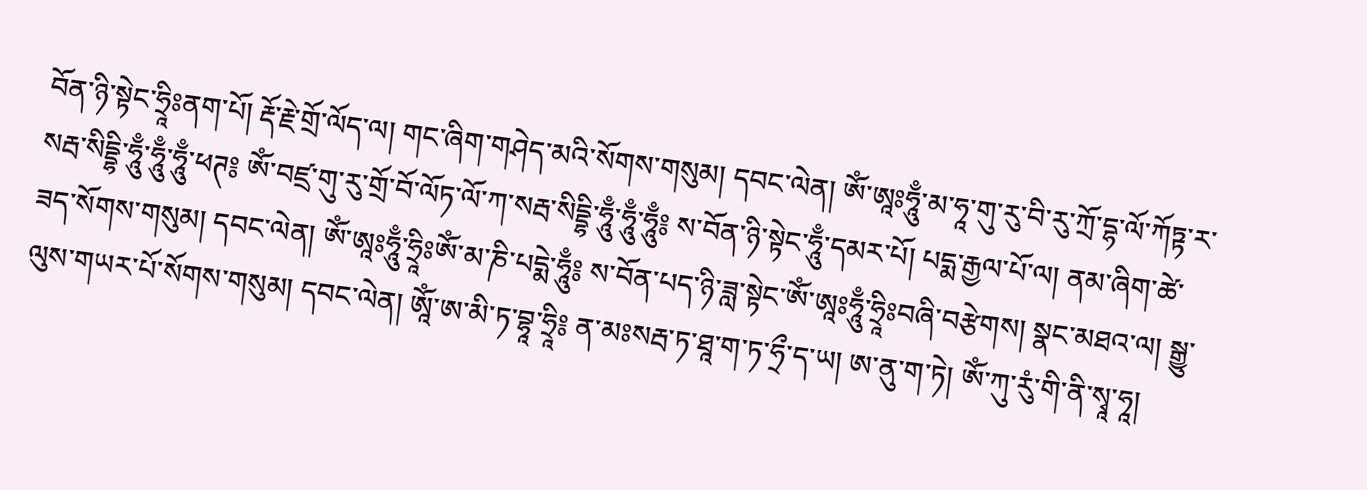བོན་ཉི་སྟེང་ཧྲཱིཿནག་པོ། རྡོ་རྗེ་གྲོ་ལོད་ལ། གང་ཞིག་གཤེད་མའི་སོགས་གསུམ། དབང་ལེན། ཨོཾ་ཨཱཿཧཱུྃ་མ་ཧཱ་གུ་རུ་བི་རུ་ཀྲོ་དྷ་ལོ་ཀོཏྟ་ར་སརྦ་སིདྡྷི་ཧཱུྃ་ཧཱུྃ་ཧཱུྃ་ཕཊ༔ ཨོཾ་བཛྲ་གུ་རུ་གྲོ་བོ་ལོཏ་ལོ་ཀ་སརྦ་སིདྡྷི་ཧཱུྃ་ཧཱུྃ་ཧཱུྃ༔ ས་བོན་ཉི་སྟེང་ཧཱུྃ་དམར་པོ། པདྨ་རྒྱལ་པོ་ལ། ནམ་ཞིག་ཚེ་ཟད་སོགས་གསུམ། དབང་ལེན། ཨོཾ་ཨཱཿཧཱུྃ་ཧྲཱིཿཨོཾ་མ་ཎི་པདྨེ་ཧཱུྃ༔ ས་བོན་པད་ཉི་ཟླ་སྟེང་ཨོཾ་ཨཱཿཧཱུྃ་ཧྲཱིཿབཞི་བརྩེགས། སྣང་མཐའ་ལ། སྒྱུ་ལུས་གཡར་པོ་སོགས་གསུམ། དབང་ལེན། ཨཱོཾ་ཨ་མི་ཏ་བྷཱ་ཧྲཱི༔ ན་མཿསརྦ་ཏ་ཐཱ་ག་ཏ་ཧྲྀ་ད་ཡ། ཨ་ནུ་ག་ཏེ། ཨོཾ་ཀུ་རུཾ་གི་ནི་སྭཱ་ཧཱ།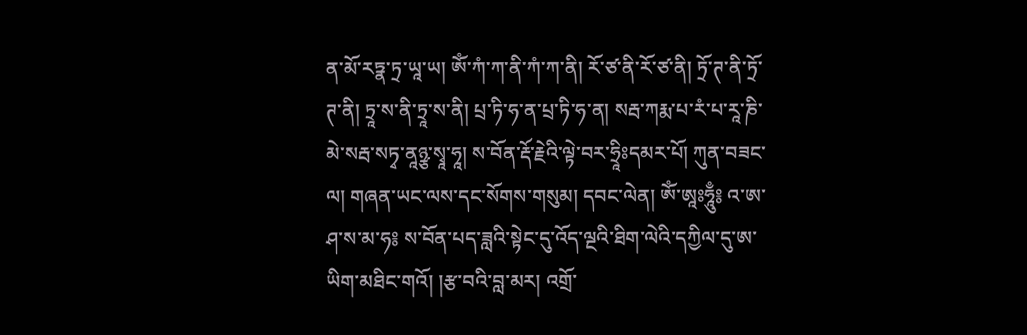ན་མོ་རཏྣ་ཏྲ་ཡཱ་ཡ། ཨོཾ་ཀཾ་ཀ་ནི་ཀཾ་ཀ་ནི། རོ་ཙ་ནི་རོ་ཙ་ནི། ཏྲོ་ཊ་ནི་ཏྲོ་ཊ་ནི། ཏྲཱ་ས་ནི་ཏྲཱ་ས་ནི། པྲ་ཏི་ཧ་ན་པྲ་ཏི་ཧ་ན། སརྦ་ཀརྨ་པ་རཾ་པ་རཱ་ཎི་མེ་སརྦ་སཏྭ་ནཱཉྩ་སྭཱ་ཧཱ། ས་བོན་རྡོ་རྗེའི་ལྟེ་བར་ཧྲཱིཿདམར་པོ། ཀུན་བཟང་ལ། གཞན་ཡང་ལས་དང་སོགས་གསུམ། དབང་ལེན། ཨོཾ་ཨཱཿཧཱུྃ༔ འ་ཨ་ཤ་ས་མ་ཧ༔ ས་བོན་པད་ཟླའི་སྟེང་དུ་འོད་ལྔའི་ཐིག་ལེའི་དཀྱིལ་དུ་ཨ་ཡིག་མཐིང་གའོ། །རྩ་བའི་བླ་མར། འགྲོ་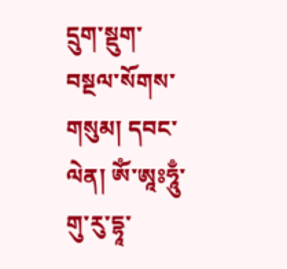དྲུག་སྡུག་བསྔལ་སོགས་གསུམ། དབང་ལེན། ཨོཾ་ཨཱཿཧཱུྃ་གུ་རུ་དྷཱ་